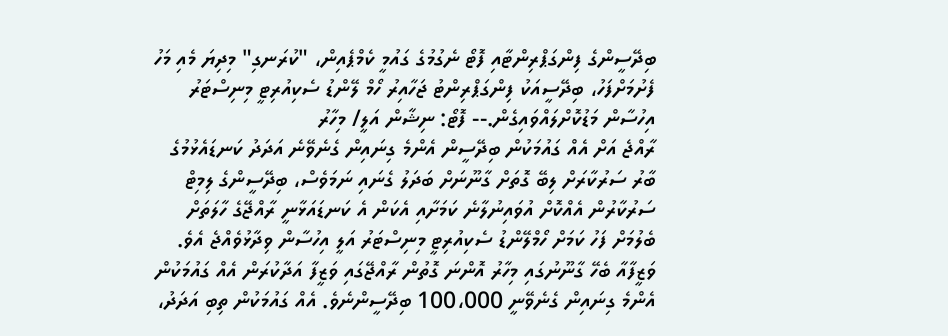ބިދޭސީންގެ ފިންގަޕްރިންޓާއި ފޮޓޯ ނެގުމުގެ ގައުމީ ކެމްޕެއިން، "ކުރަނގި" މިދިޔަ މެއި މަހު ފެށުމަށްފަހު، ބިދޭސީއަކު ފިންގަޕްރިންޓު ޖަހާއިރު ހޯމް ލޭންޑު ސެކިއުރިޓީ މިނިސްޓަރު އިހުސާން މަޑުކޮށްލައްވައިގެން.-- ފޮޓޯ: ނިޝާން އަލީ/ މިހާރު
ރާއްޖެ އަށް އެއް ގައުމަކުން ބިދޭސީން އެންމެ ގިނައިން ގެނެވޭނެ އަދަދު ކަނޑައެޅުމުގެ ބާރު ސަރުކާރަށް ލިބޭ ގޮތަށް ގާނޫނަށް ބަދަލު ގެނައި ނަމަވެސް، ބިދޭސީންގެ ލިމިޓް ސަރުކާރުން އެއްކޮށް އުވައިނުލާނެ ކަމަށާއި އެކަން އެ ކަނޑައަޅާނީ ރާއްޖޭގެ ހާލަތަށް ބެލުމަށް ފަހު ކަމަށް ހޯމްލޭންޑު ސެކިއުރިޓީ މިނިސްޓަރު އަލީ އިހުސާން ވިދާޅުވެއްޖެ އެވެ.
ވަޒީފާއާ ބެހޭ ގާނޫނުގައި މިހާރު އޮންނަ ގޮތުން ރާއްޖޭގައި ވަޒީފާ އަދާކުރަން އެއް ގައުމަކުން އެންމެ ގިނައިން ގެނެވޭނީ 100،000 ބިދޭސީންނެވެ. އެއް ގައުމަކުން ތިބި އަދަދު،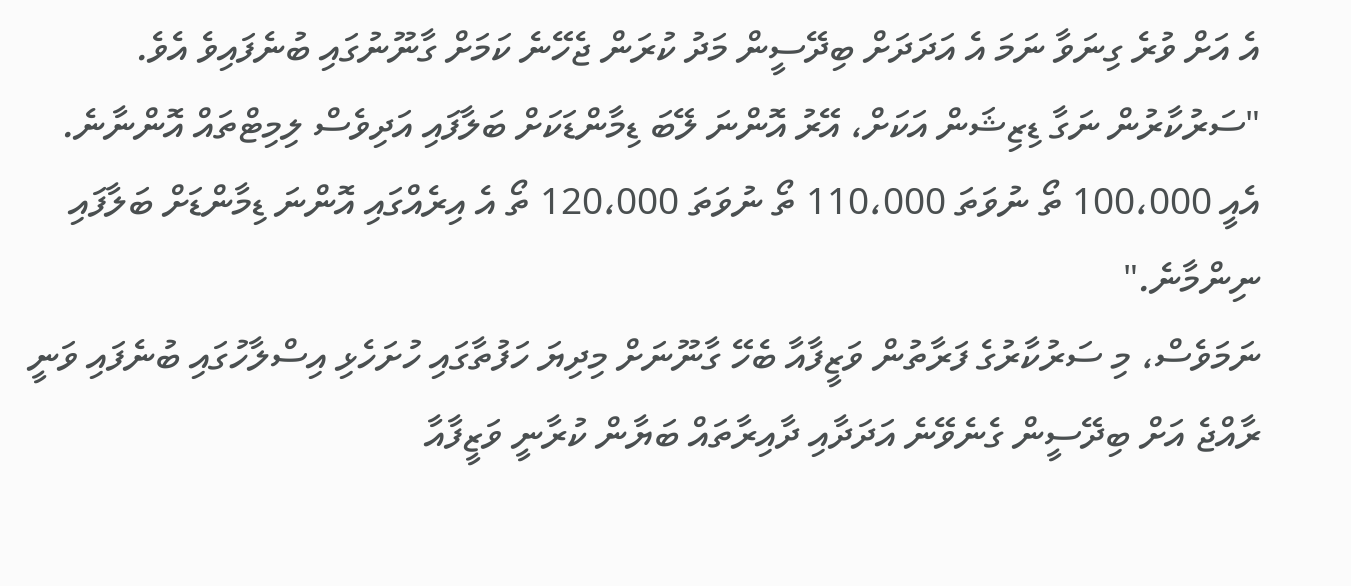އެ އަށް ވުރެ ގިނަވާ ނަމަ އެ އަދަދަށް ބިދޭސީން މަދު ކުރަން ޖެހޭނެ ކަމަށް ގާނޫނުގައި ބުނެފައިވެ އެވެ.
"ސަރުކާރުން ނަގާ ޑިޒިޝަން އަކަށް، އޭރު އޮންނަ ލޭބަ ޑިމާންޑަކަށް ބަލާފައި އަދިވެސް ލިމިޓްތައް އޮންނާނެ. އެއީ 100،000 ތޯ ނުވަތަ 110،000 ތޯ ނުވަތަ 120،000 ތޯ އެ އިރެއްގައި އޮންނަ ޑިމާންޑަށް ބަލާފައި ނިންމާނެ."
ނަމަވެސް، މި ސަރުކާރުގެ ފަރާތުން ވަޒީފާއާ ބެހޭ ގާނޫނަށް މިދިޔަ ހަފުތާގައި ހުށަހެޅި އިސްލާހުގައި ބުނެފައި ވަނީ ރާއްޖެ އަށް ބިދޭސީން ގެނެވޭނެ އަދަދާއި ދާއިރާތައް ބަޔާން ކުރާނީ ވަޒީފާއާ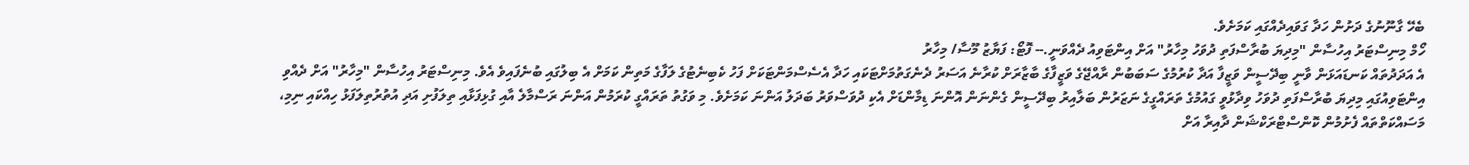ބެހޭ ގާނޫނުގެ ދަށުން ހަދާ ގަވައިދެއްގައި ކަމަށެވެ.
ހޯމް މިނިސްޓަރު އިހުސާން "މިދިޔަ ބުރާސްފަތި ދުވަހު މިހާރު" އަށް އިންޓަވިއު ދެއްވަނީ.-- ފޮޓޯ: ފަޔާޒު މޫސާ/ މިހާރު
އެ އަދަދުތައް ކަނޑައަޅަން ވާނީ ބިދޭސީން ވަޒީފާ އަދާ ކުރުމުގެ ސަބަބުން ރާއްޖޭގެ ވަޒީފާގެ ބާޒާރަށް ކުރާނެ އަސަރު ދެނެގަތުމަށްޓަކައި ހަދާ އެސެސްމަންޓަކަށް ފަހު ކެބިނެޓުގެ ލަފާގެ މަތިން ކަމަށް އެ ބިލުގައި ބުނެފައިވެ އެވެ. މިނިސްޓަރު އިހުސާން "މިހާރު" އަށް ދެއްވި އިންޓަވިއުގައި މިދިޔަ ބުރާސްފަތި ދުވަހު ވިދާޅުވީ ގައުމުގެ ތަރައްގީގެ ނަޒަރުން ބަލާއިރު ބިދޭސީން ގެންނަން އޮންނަ ޑިމާންޑަށް އެކި ދުވަސްވަރު ބަދަލު އަންނަ ކަމަށެވެ. މި ވަގުތު ތަރައްގީ ކުރަމުން އަންނަ ރަސްމާލެ އާއި ގުޅިފަޅާއި ތިލަފުށި އަދި އުތުރުތިލަފަޅު ހިއްކައި ނިމި، މަސައްކަތްތައް ފެށުމުން ކޮންސްޓްރަކްޝަން ދާއިރާ އަށް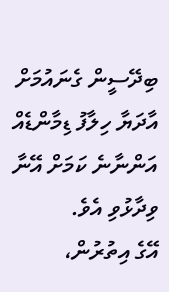ބިދޭސީން ގެނައުމަށް އާދަޔާ ހިލާފު ޑިމާންޑެއް އަންނާނެ ކަމަށް އޭނާ ވިދާޅުވި އެވެ.
އޭގެ އިތުރުން،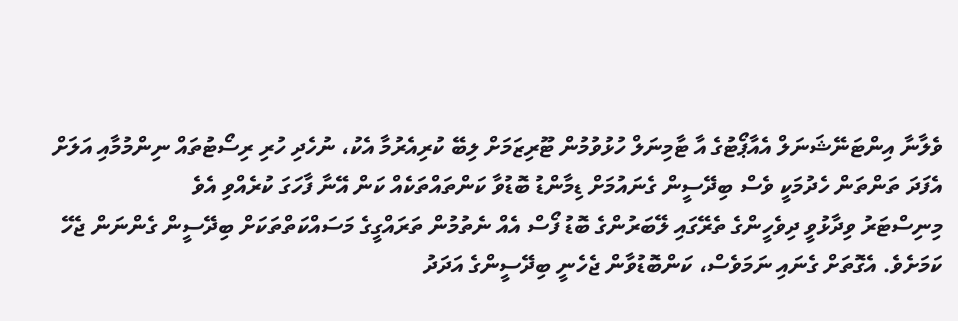ވެލާނާ އިންޓަނޭޝަނަލް އެއާޕޯޓުގެ އާ ޓާމިނަލް ހުޅުވުމުން ޓޫރިޒަމަށް ލިބޭ ކުރިއެރުމާ އެކު، ނުހެދި ހުރި ރިސޯޓުތައް ނިންމުމާއި އަލަށް އެފަދަ ތަންތަން ހެދުމަކީ ވެސް ބިދޭސީން ގެނައުމަށް ޑިމާންޑު ބޮޑުވާ ކަންތައްތަކެއް ކަން އޭނާ ފާހަގަ ކުރެއްވި އެވެ
މިނިސްޓަރު ވިދާޅުވީ ދިވެހީންގެ ތެރޭގައި ލޭބަރުންގެ ބޮޑު ފޯސް އެއް ނެތުމުން ތަރައްގީގެ މަސައްކަތްތަކަށް ބިދޭސީން ގެންނަން ޖެހޭ ކަމަށެވެ. އެގޮތަށް ގެނައި ނަމަވެސް، ކަންބޮޑުވާން ޖެހެނީ ބިދޭސީންގެ އަދަދު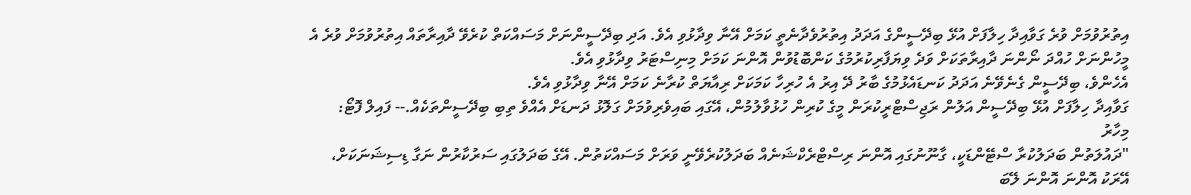އިތުރުވުމަށް ވުރެ ގަވާއިދާ ހިލާފަށް އުޅޭ ބިދޭސީންގެ އަދަދު އިތުރުވެދާނެތީ ކަމަށް އޭނާ ވިދާޅުވި އެވެ. އަދި ބިދޭސީންނަށް މަސައްކަތް ކުރެވޭ ދާއިރާތައް އިތުރުވުމަށް ވުރެ އެ މީހުންނަށް ހުއްދަ ނޯންނަ ދާއިރާތަކަށް ވަދެ ވިޔަފާރިކުރުމުގެ ކަންބޮޑުވުން އޮންނަ ކަމަށް މިނިސްޓަރު ވިދާޅުވި އެވެ.
އެހެންވެ، ބިދޭސީން ގެނެވޭނެ އަދަދު ކަނޑައެޅުމުގެ ބާރު ދޭ އިރު އެ ހުރިހާ ކަމަކަށް ރިއާޔަތް ކުރާނެ ކަމަށް އޭނާ ވިދާޅުވި އެވެ.
ގަވާއިދާ ހިލާފަށް އުޅޭ ބިދޭސީން އަލުން ރަޖިސްޓްރީކުރަން މީގެ ކުރިން ހުޅުވާލުމުން، އޭގައި ބައިވެރިވުމަށް ގަލޮޅު ދަނޑަށް އެއްވެ ތިބި ބިދޭސީންތަކެއް.-- ފައިލް ފޮޓޯ: މިހާރު
"ދައުލަތުން ބަދަލުކުރާ ސްޓޭންޑަކީ، ގާނޫނުގައި އޮންނަ ރިސްޓްރެކްޝަނެއް ބަދަލުކުރެވޭނީ ވަރަށް މަސައްކަތުން. އޭގެ ބަދަލުގައި ސަރުކާރުން ނަގާ ޑިސިޝަނަކަށް، އޭރަކު އޮންނަ އޮންނަ ލޭބަ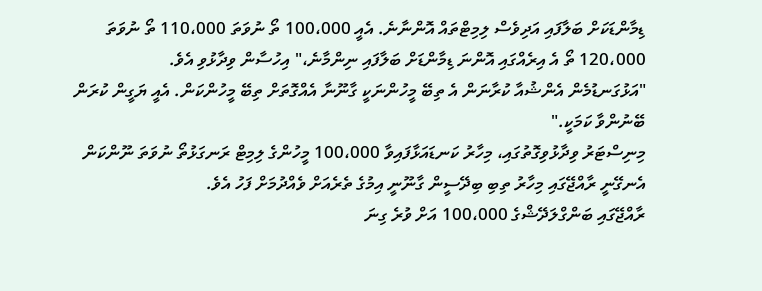ޑިމާންޑަކަށް ބަލާފައި އަދިވެސް ލިމިޓްތައް އޮންނާނެ. އެއީ 100،000 ތޯ ނުވަތަ 110،000 ތޯ ނުވަތަ 120،000 ތޯ އެ އިރެއްގައި އޮންނަ ޑިމާންޑަށް ބަލާފައި ނިންމާނެ،" އިހުސާން ވިދާޅުވި އެވެ.
"އަޅުގަނޑުމެން އެންޝުއާ ކުރާނަން އެ ތިބޭ މީހުންނަކީ ގާނޫނާ އެއްގޮތަށް ތިބޭ މީހުންކަން. އެއީ ޔަގީން ކުރަން ބޭނުންވާ ކަމަކީ."
މިނިސްޓަރު ވިދާޅުވިގޮތުގައި، މިހާރު ކަނޑައަޅާފައިވާ 100،000 މީހުންގެ ލިމިޓް ރަނގަޅުތޯ ނުވަތަ ނޫންކަން އެނގޭނީ ރާއްޖޭގައި މިހާރު ތިބި ބިދޭސީން ގާނޫނީ އިމުގެ ތެރެއަށް ވެއްދުމަށް ފަހު އެވެ.
ރާއްޖޭގައި ބަންގްލަދޭޝްގެ 100،000 އަށް ވުރެ ގިނަ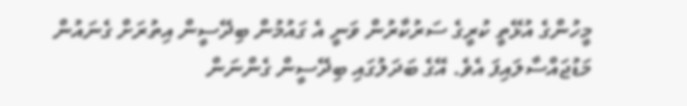މީހުންގެ އުޅޭތީ ކުރީގެ ސަރުކާރުން ވަނީ އެ ގައުމުން ބިދޭސީން އިތުރަށް ގެނައުން މަޑުޖައްސާލައިފަ އެވެ. އޭގެ ބަދަލުގައި ބިދޭސީން ގެންނަން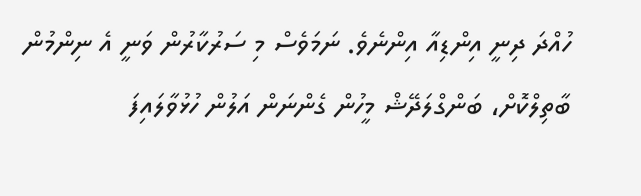ހުއްދަ ދިނީ އިންޑިއާ އިންނެވެ. ނަމަވެސް މި ސަރުކާރުން ވަނީ އެ ނިންމުން ބާތިލްކޮށް، ބަންގްލަދޭޝް މީހުން ގެންނަން އަލުން ހުޅުވާލައިފަ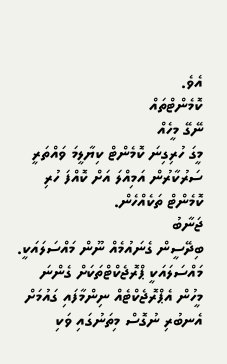އެވެ.
ކޮމެންޓްތައް
ނޭގޭ މީހެއް
މީގަ ހުރިގިނަ ކޮމެންޓް ކިޔާލީމަ ވައްތަރީ ސަރުކާރުން އަމިއްލަ އަށް ކޮއްފަ ހުރި ކޮމެންޓް ތަކެއްހެން.
ޖަނާބު
ބިދޭސީން ގެނައުމެއް ނޫން މައްސަލައަކީ. މައްސަލައަކީ ޕްރޮޖެކްޓްތަކަށް ގެންނަ މީހުން އެޕްރޮޖެކްޓެއް ނިންމާފައި ގައުމަށް އެނބުރި ނުގޮސް މިތަނުގައި ވަކި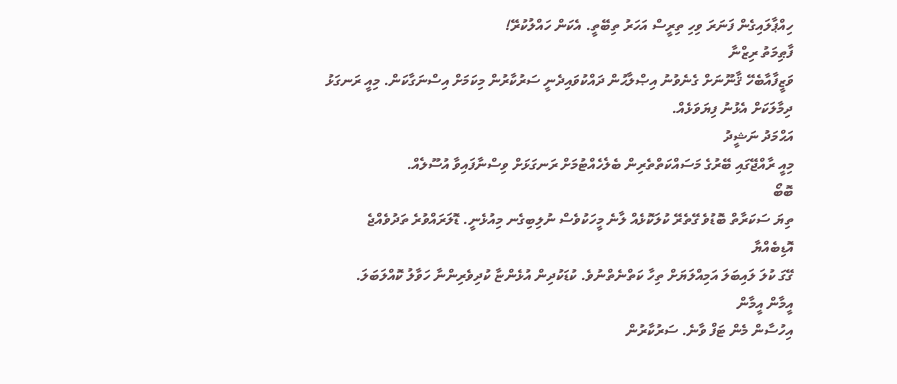ހިއްޕާލައިގެން ފަނަރަ ވިހި ތިރީސް އަހަރު ތިބޭތީ. އެކަން ހައްލުކުރޭ!
ފާޠިމަތު ރިޒްނާ
ވަޒީފާއާބެހޭ ޤާނޫނަށް ގެނެވުނު އިޞްލާޙުން ދައްކުވައިދެނީ ސަރުކާރުން މިކަމަށް އިސްނަގާކަން. މިއީ ރަނގަޅު ދިމާލަކަށް އެޅުނު ފިޔަވަޅެއް.
އަޙްމަދު ނަޝީދު
މިއީ ރާއްޖޭގައި ބޭރުގެ މަސައްކަތްތެރިން ބެލެހެއްޓުމަށް ރަނގަޅަށް ވިސްނާފައިވާ އުސޫލެއް.
ބޮބޯ
ތިޔަ ސަކަރާތް ބޮޑުވެ ގޭތެރޭ ކުލަކޮޅެއް ލާނެ މީހަކުވެސް ނުލިބިގެނ މިއުޅެނީ. ޑޮލަރައްވުރެ ތަދުވެއްޖެ
އޮޑިބެއްޔާ
ގޭގަ ކުލަ ލައިބަލަ އަމިއްލަޔަށް ތިހާ ކަތްނެތްނުވެ. ކުޑަކުދިން އުޅެންޏާ ކުދިވެރިންނާ ހަވާލު ކޮއްލަބަލަ.
އީމާން އީމާން
އިހުސާން މެން ޓަފް ވާނެ. ސަރުކާރުން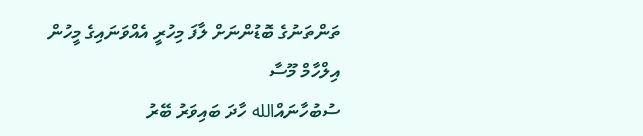ތަންތަނުގެ ބޮޑުންނަށް ލާފަ މިހުރީ އެއްވަނައިގެ މީހުން
އިލްހާމް މޫސާ
ސުބުހާނައްالله ހާދަ ބައިވަރު ބޭރު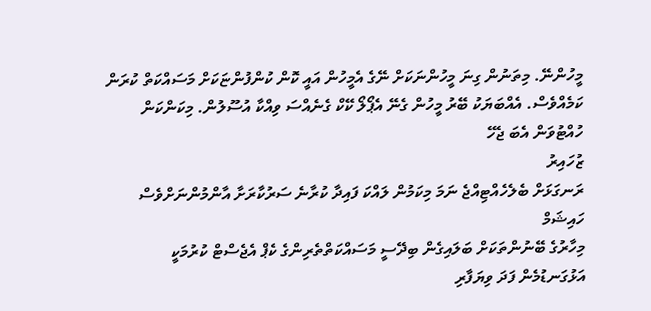މީހުންނޭ. މިތަނުން ގިނަ މީހުންނަކަށް ނޭގެ އެމީހުން އައީ ކޮން ކުންފުންޏަކަށް މަސައްކަތް ކުރަން ކަމެއްވެސް. އެއްބަޔަކު ބޭރު މީހުން ގެނޭ އެޕޯލޯ ކޭކް ގެނެއްސަ ވިއްކާ އުސޫލުން. މިކަންކަން ހުއްޓުވަން އެބަ ޖެހޭ
ޒުހައިރު
ރަނގަޅަށް ބެލެހެއްޓިއްޖެ ނަމަ މިކަމުން ލައްކަ ފައިދާ ކުރާނެ ސަރުކާރަށާ އާންމުންނަށްވެސް
ހައިޝަމް
މިހާރުގެ ބޭނުންތަކަށް ބަލައިގެން ބިދޭސީ މަސައްކަތްތެރިންގެ ކެޕް އެޖެސްޓް ކުރުމަކީ އަޅުގަނޑުމެން ފަދަ ވިޔަފާރި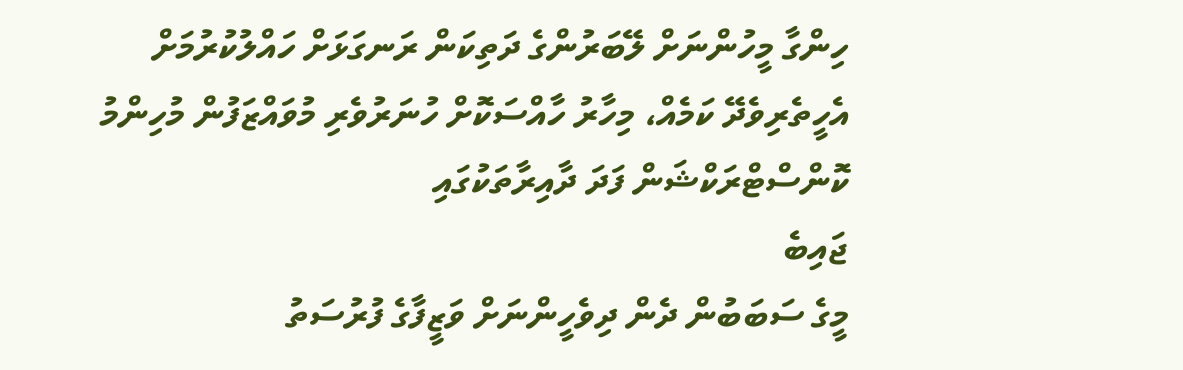ހިންގާ މީހުންނަށް ލޭބަރުންގެ ދަތިކަން ރަނގަޅަށް ހައްލުކުރުމަށް އެހީތެރިވެދޭ ކަމެއް، މިހާރު ހާއްސަކޮށް ހުނަރުވެރި މުވައްޒަފުން މުހިންމު ކޮންސްޓްރަކްޝަން ފަދަ ދާއިރާތަކުގައި
ޖައިބެ
މީގެ ސަބަބުން ދެން ދިވެހީންނަށް ވަޒީފާގެ ފުރުސަތު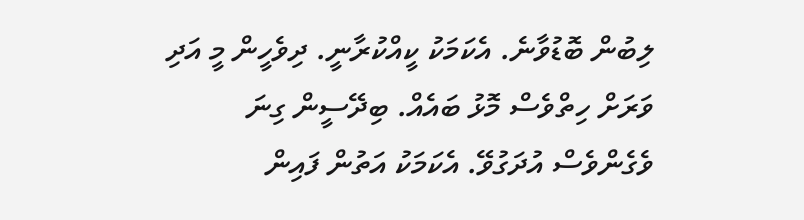ލިބުން ބޮޑުވާނެ. އެކަމަކު ކީއްކުރާނީ. ދިވެހީން މީ އަދި ވަރަށް ހިތްވެސް މޮޅު ބައެއް. ބިދޭސީން ގިނަ ވެގެންވެސް އުދަގުވޭ. އެކަމަކު އަތުން ފައިން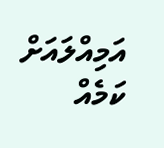އަމިއްލައަށް ކަމެއް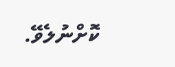ކޮށްނުލެވޭ.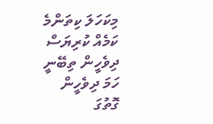މިކަހަލަ ކިތަންމެ ކަމެއް ކުރިޔަސް ދިވެހީން ތިބޭނީ ހަމަ ދިވެހީން ގޮތުގަ